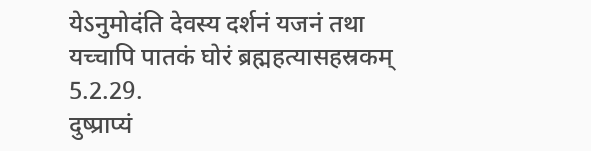येऽनुमोदंति देवस्य दर्शनं यजनं तथा
यच्चापि पातकं घोरं ब्रह्महत्यासहस्रकम् 5.2.29.
दुष्प्राप्यं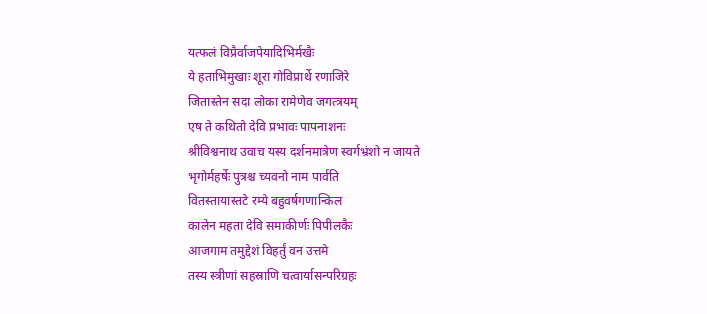यत्फलं विप्रैर्वाजपेयादिभिर्मखैः
ये हताभिमुखाः शूरा गोविप्रार्थे रणाजिरे
जितास्तेन सदा लोका रामेणेव जगत्त्रयम्
एष ते कथितो देवि प्रभावः पापनाशनः
श्रीविश्वनाथ उवाच यस्य दर्शनमात्रेण स्वर्गभ्रंशो न जायते
भृगोर्महर्षेः पुत्रश्च च्यवनो नाम पार्वति
वितस्तायास्तटे रम्ये बहुवर्षगणान्किल
कालेन महता देवि समाकीर्णः पिपीलकैः
आजगाम तमुद्देशं विहर्तुं वन उत्तमे
तस्य स्त्रीणां सहस्राणि चत्वार्यासन्परिग्रहः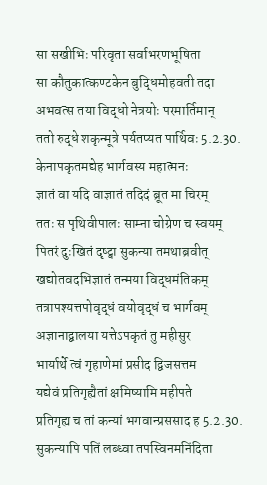सा सखीभिः परिवृता सर्वाभरणभूषिता
सा कौतुकात्कण्टकेन बुद्धिमोहवती तदा
अभवत्स तया विद्धो नेत्रयोः परमार्तिमान्
ततो रुद्धे शकृन्मूत्रे पर्यतप्यत पार्थिवः 5.2.30.
केनापकृतमद्येह भार्गवस्य महात्मनः
ज्ञातं वा यदि वाज्ञातं तदिदं ब्रूत मा चिरम्
ततः स पृथिवीपालः साम्ना चोग्रेण च स्वयम्
पितरं दुःखितं दृष्ट्वा सुकन्या तमथाब्रवीत्
खद्योतवदभिज्ञातं तन्मया विद्धमंतिकम्
तत्रापश्यत्तपोवृद्धं वयोवृद्धं च भार्गवम्
अज्ञानाद्बालया यत्तेऽपकृतं तु महीसुर
भार्यार्थे त्वं गृहाणेमां प्रसीद द्विजसत्तम
यद्येवं प्रतिगृह्यैतां क्षमिष्यामि महीपते
प्रतिगृह्य च तां कन्यां भगवान्प्रससाद ह 5.2.30.
सुकन्यापि पतिं लब्ध्वा तपस्विनमनिंदिता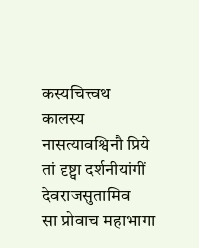कस्यचित्त्वथ कालस्य नासत्यावश्विनौ प्रिये
तां दृष्ट्वा दर्शनीयांगीं देवराजसुतामिव
सा प्रोवाच महाभागा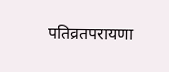पतिव्रतपरायणा